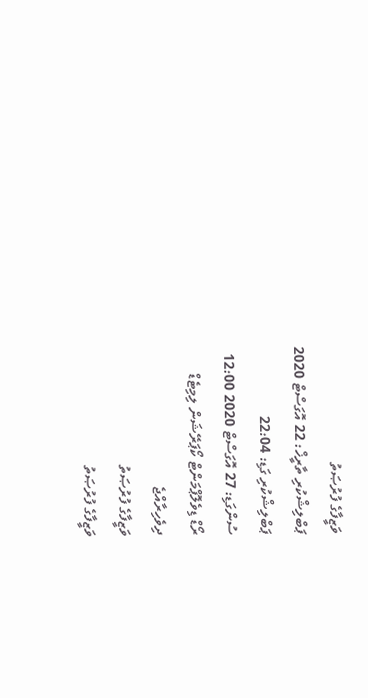ވަޒީފާގެ ފުރުޞަތު
ޕަބްލިޝްކުރި ތާރީޚް: 22 އޮގަސްޓް 2020
ޕަބްލިޝްކުރި ގަޑި: 22:04
ސުންގަޑި: 27 އޮގަސްޓް 2020 12:00
ރޯޑް ޑިވެލޮޕްމަންޓް ކޯޕަރޭޝަން ލިމިޓެޑް
ދިވެހިރާއްޖެ
ވަޒީފާގެ ފުރުޞަތު
ވަޒީފާގެ ފުރުޞަތު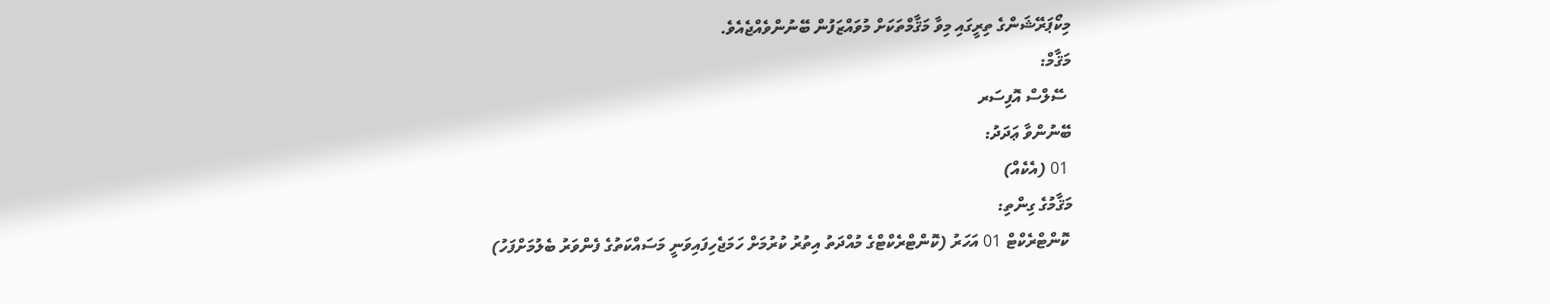މިކޯޕަރޭޝަންގެ ތިރީގައި މިވާ މަޤާމްތަކަށް މުވައްޒަފުން ބޭނުންވެއްޖެއެވެ.
މަޤާމް:
 ސޭލްސް އޮފިސަރ
ބޭނުންވާ ޢަދަދު:
 01 (އެކެއް)
މަޤާމުގެ ގިންތި:
 ކޮންޓްރެކްޓް 01 އަހަރު (ކޮންޓްރެކްޓްގެ މުއްދަތު އިތުރު ކުރުމަށް ހަމަޖެހިފައިވަނީ މަސައްކަތުގެ ފެންވަރު ބެލުމަށްފަހު)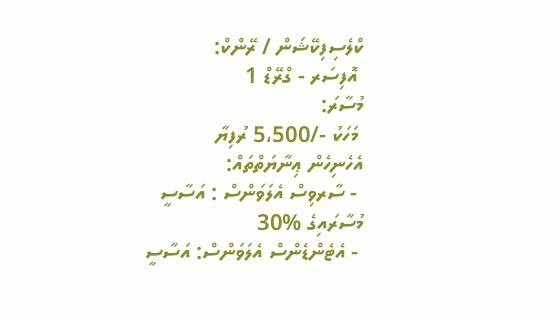ކްލެސިފިކޭޝަން / ރޭންކް:
 އޮފިސަރ - ގްރޭޑް 1
މުސާރަ:
 މަހަކު -/5،500 ރުފިޔާ
އެހެނިހެން ޢިނާޔަތްތައް:
 - ސާރވިސް އެލަވަންސް : އަސާސީ މުސާރައިގެ %30
 - އެޓެންޑެންސް އެލަވަންސް: އަސާސީ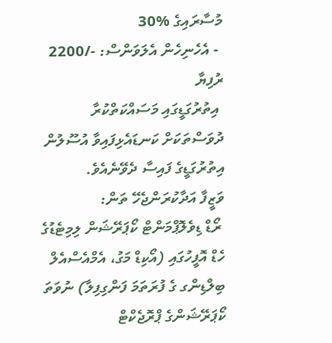މުސާރައިގެ %30
 - އެހެނިހެން އެލަވަންސް: -/2200 ރުފިޔާ
 އިތުރުގަޑީގައި މަސައްކަތްކުރާ ދުވަސްތަކަށް ކަނޑައެޅިފައިވާ އުސޫލުން އިތުރުގަޑީގެ ފައިސާ ދެވޭނެއެވެ.
ވަޒީފާ އަދާކުރަންޖެހޭ ތަން:
 ރޯޑް ޑިވެލޮޕްމަންޓް ކޯޕަރޭޝަން ލިމިޓެޑުގެ ހެޑް އޮފީހުގައި (އޯކިޑް މަގު، އެމްއެސްއެލް ބިލްޑިންގ ގެ ފުރަތަމަ ފަންގިފިލާ) ނުވަތަ ކޯޕަރޭޝަންގެ ޕްރޮޖެކްޓް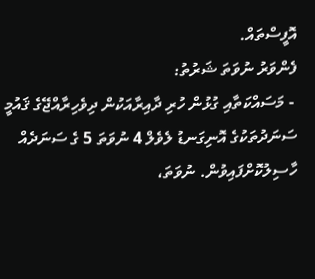އޮފީސްތައް.
ފެންވަރު ނުވަތަ ޝަރުތު:
 - މަސައްކަތާއި ގުޅުން ހުރި ދާއިރާއަކުން ދިވެހިރާއްޖޭގެ ޤައުމީ ސަނަދުތަކުގެ އޮނިގަނޑު ލެވެލް 4 ނުވަތަ 5 ގެ ސަނަދެއް ހާސިލުކޮށްފައިވުން. ނުވަތަ،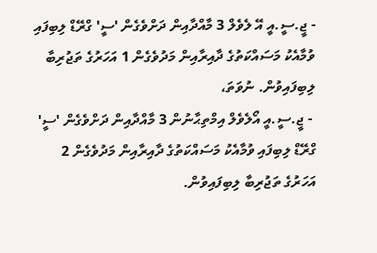- ޖީ.ސީ.އީ އޭ ލެވެލް 3 މާއްދާއިން ދަށްވެގެން 'ސީ' ގްރޭޑް ލިބިފައި ވުމާއެކު މަސައްކަތުގެ ދާއިރާއިން މަދުވެގެން 1 އަހަރުގެ ތަޖުރިބާ ލިބިފައިވުން. ނުވަތަ،
 - ޖީ.ސީ.އީ އޯލެވެލް އިމްތިޙާނުން 3 މާއްދާއިން ދަށްވެގެން 'ސީ' ގްރޭޑް ލިބިފައި ވުމާއެކު މަސައްކަތުގެ ދާއިރާއިން މަދުވެގެން 2 އަހަރުގެ ތަޖުރިބާ ލިބިފައިވުން.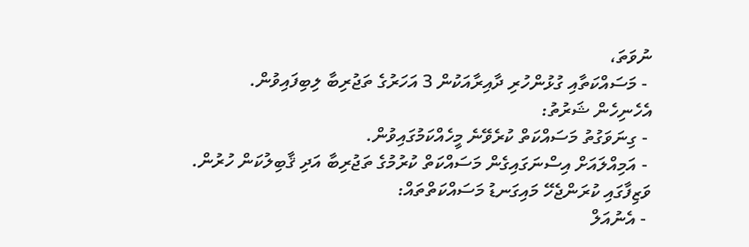ނުވަތަ،
 - މަސައްކަތާއި ގުޅުންހުރި ދާއިރާއަކުން 3 އަހަރުގެ ތަޖުރިބާ ލިބިފައިވުން.
އެހެނިހެން ޝަރުތު:
 - ގިނަވަގުތު މަސައްކަތް ކުރެވޭނެ މީހެއްކަމުގައިވުން.
 - އަމިއްލައަށް އިސްނަގައިގެން މަސައްކަތް ކުރުމުގެ ތަޖުރިބާ އަދި ޤާބިލުކަން ހުރުން.
ވަޒިފާގައި ކުރަންޖެހޭ މައިގަނޑު މަސައްކަތްތައް:
 - އެނުއަލް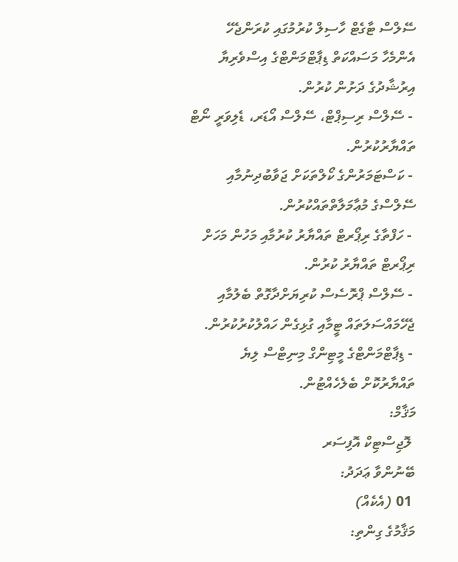ސޭލްސް ޓާގެޓް ހާސިލް ކުރުމުގައި ކުރަންޖެހޭ އެންމެހާ މަސައްކަތް ޑިޕާޓްމަންޓްގެ އިސްވެރިޔާ އިރުޝާދުގެ ދަށުން ކުރުން.
 - ސޭލްސް ރިސިޕްޓް، ސޭލްސް އޯޑަރ، ޑެލިވަރީ ނޯޓް ތައްޔާރުކުރުން.
 - ކަސްޓަމަރުންގެ ކޯލްތަކަށް ޖަވާބުދިނުމާއި ސޭލްސްގެ މުޢާމަލާތްތައްކުރުން.
 - ހަފްތާގެ ރިޕޯރޓް ތައްޔާރު ކުރުމާއި މަހުން މަހަށް ރިޕޯރޓް ތައްޔާރު ކުރުން.
 - ސޭލްސް ޕްރޮސެސް ކުރިޔަށްދާގޮތް ބެލުމާއި ޖެހޭމައްސަލަތައް ޓީމާއި ގުޅިގެން ހައްލުކުރުކުރުން.
 - ޑިޕާޓްމަންޓްގެ މީޓިންގް މިނިޓްސް ލިޔެ ތައްޔާރުކޮށް ބެލެހެއްޓުން.
މަޤާމް:
 ލޮޖިސްޓިކް އޮފިސަރ
ބޭނުންވާ ޢަދަދު:
 01 (އެކެއް)
މަޤާމުގެ ގިންތި: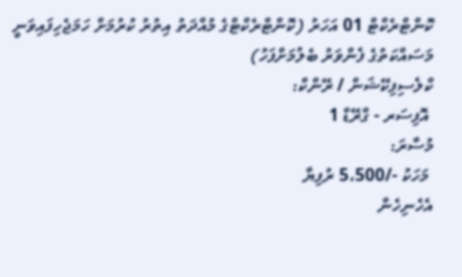ކޮންޓްރެކްޓް 01 އަހަރު (ކޮންޓްރެކްޓްގެ މުއްދަތު އިތުރު ކުރުމަށް ހަމަޖެހިފައިވަނީ މަސައްކަތުގެ ފެންވަރު ބެލުމަށްފަހު)
ކްލެސިފިކޭޝަން / ރޭންކް:
 އޮފިސަރ - ގްރޭޑް 1
މުސާރަ:
 މަހަކު -/5،500 ރުފިޔާ
އެހެނިހެން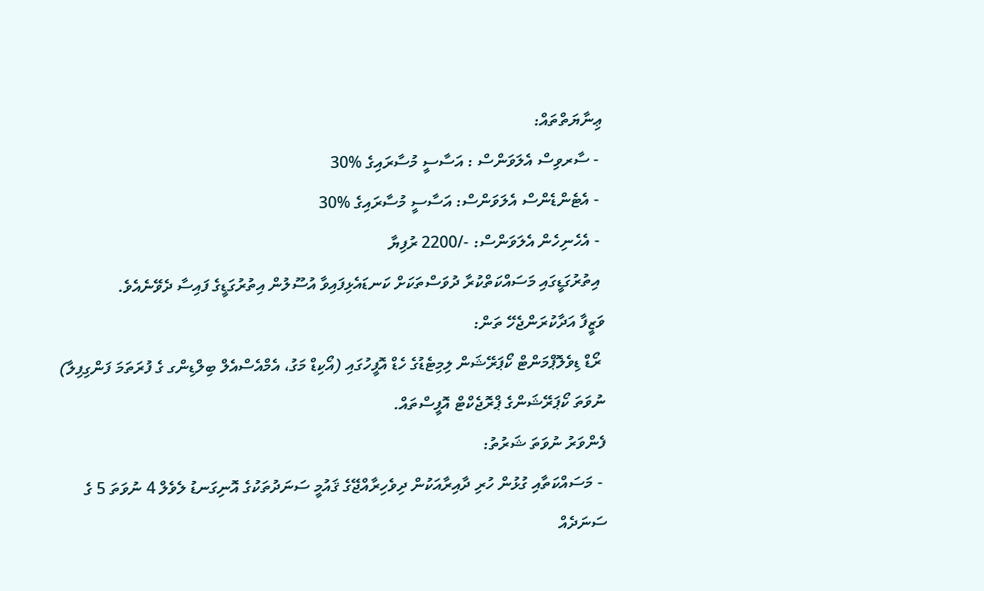ޢިނާޔަތްތައް:
 - ސާރވިސް އެލަވަންސް : އަސާސީ މުސާރައިގެ %30
 - އެޓެންޑެންސް އެލަވަންސް: އަސާސީ މުސާރައިގެ %30
 - އެހެނިހެން އެލަވަންސް: -/2200 ރުފިޔާ
 އިތުރުގަޑީގައި މަސައްކަތްކުރާ ދުވަސްތަކަށް ކަނޑައެޅިފައިވާ އުސޫލުން އިތުރުގަޑީގެ ފައިސާ ދެވޭނެއެވެ.
ވަޒީފާ އަދާކުރަންޖެހޭ ތަން:
 ރޯޑް ޑިވެލޮޕްމަންޓް ކޯޕަރޭޝަން ލިމިޓެޑުގެ ހެޑް އޮފީހުގައި (އޯކިޑް މަގު، އެމްއެސްއެލް ބިލްޑިންގ ގެ ފުރަތަމަ ފަންގިފިލާ) ނުވަތަ ކޯޕަރޭޝަންގެ ޕްރޮޖެކްޓް އޮފީސްތައް.
ފެންވަރު ނުވަތަ ޝަރުތު:
 - މަސައްކަތާއި ގުޅުން ހުރި ދާއިރާއަކުން ދިވެހިރާއްޖޭގެ ޤައުމީ ސަނަދުތަކުގެ އޮނިގަނޑު ލެވެލް 4 ނުވަތަ 5 ގެ ސަނަދެއް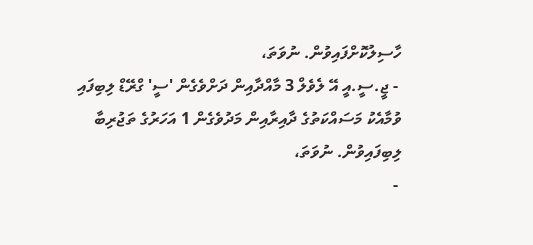ހާސިލުކޮށްފައިވުން. ނުވަތަ،
 - ޖީ.ސީ.އީ އޭ ލެވެލް 3 މާއްދާއިން ދަށްވެގެން 'ސީ' ގްރޭޑް ލިބިފައި ވުމާއެކު މަސައްކަތުގެ ދާއިރާއިން މަދުވެގެން 1 އަހަރުގެ ތަޖުރިބާ ލިބިފައިވުން. ނުވަތަ،
 -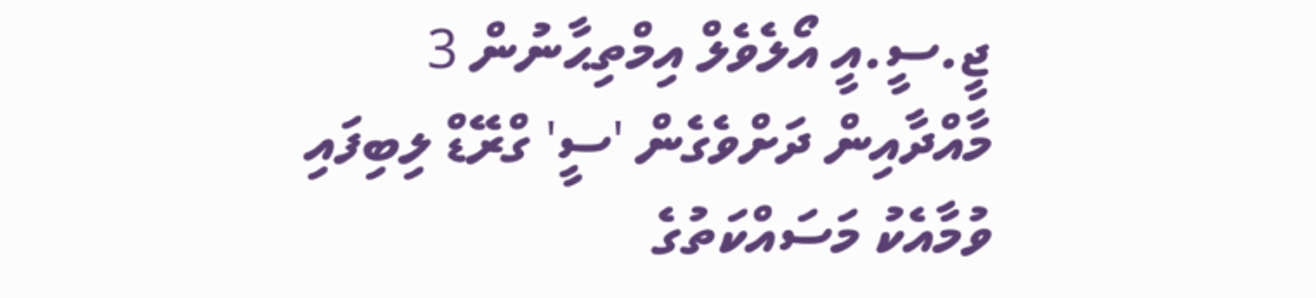ޖީ.ސީ.އީ އޯލެވެލް އިމްތިޙާނުން 3 މާއްދާއިން ދަށްވެގެން 'ސީ' ގްރޭޑް ލިބިފައި ވުމާއެކު މަސައްކަތުގެ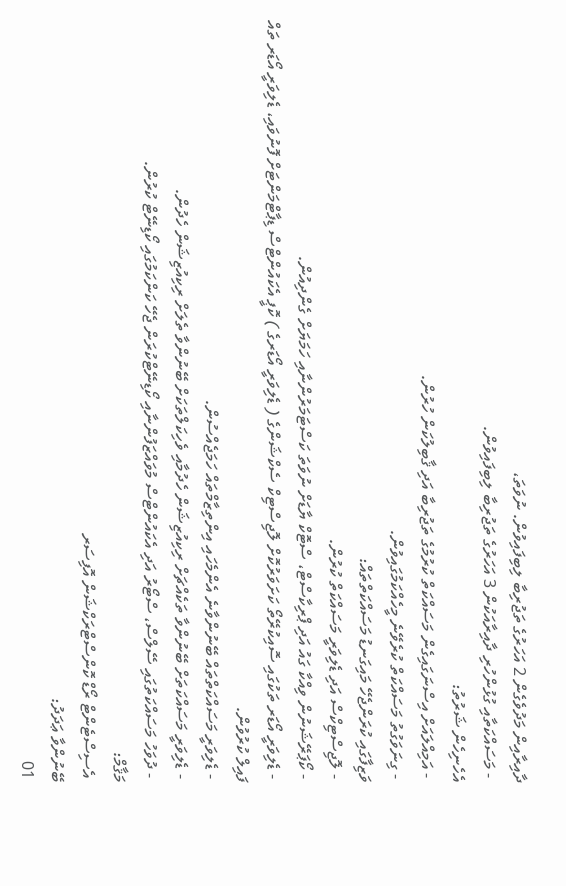ދާއިރާއިން މަދުވެގެން 2 އަހަރުގެ ތަޖުރިބާ ލިބިފައިވުން. ނުވަތަ،
 - މަސައްކަތާއި ގުޅުންހުރި ދާއިރާއަކުން 3 އަހަރުގެ ތަޖުރިބާ ލިބިފައިވުން.
އެހެނިހެން ޝަރުތު:
 - އަމިއްލައަށް އިސްނަގައިގެން މަސައްކަތް ކުރުމުގެ ތަޖުރިބާ އަދި ޤާބިލުކަން ހުރުން.
 - ގިނަވަގުތު މަސައްކަތް ކުރެވޭނެ މީހެއްކަމުގައިވުން.
ވަޒިފާގައި ކުރަންޖެހޭ މައިގަނޑު މަސައްކަތްތައް:
 - ލޮޖިސްޓިކްސް އަދި ޑެލިވަރީ މަސައްކަތް ކުރުން.
 - ކޯޕަރޭޝަނުން ވިއްކާ ގައު އަދި ޕްރިކާސްޓް، ސްޓޮކް ޔާޑަށް ނުވަތަ ކަސްޓަމަރުންނާއި ހަމަޔަށް ގެންދިއުން.
 - ޑެލިވަރީ އޯޑަރ ތަކުގައި ސޮއިކުރޭތޯ ކަށަވަރުކޮށް ލޮޖިސްޓިކް ސެކްޝަންގެ ( ޑެލިވަރީ އޯޑަރގެ ) ކޮޕީ އެކައުންޓްސް ޑިޕާޓްމަންޓަށް ފޮނުވައި، ޑެލިވަރީ އޯޑަރ ތައް ފައިލް ކުރުވުން.
 - ޑެލިވަރީ މަސައްކަތްތައް ބޭނުންވާނެ އެންމެހައި އިންތިޒާމްތައް ހަމަޖެއްސުން.
 - ޑެލިވަރީ މަސައްކަތަށް ބޭނުންވާ ތަކެއްޗަށް ރިކިއުޒިޝަން ހެދުމާއި ވެހިކަލްތަކަށް ބޭނުންވާ ތެލަށް ރިކިއުޒިޝަން ހެދުން.
 - ދުވަހު މަސައްކަތުގައި ސޭލްސް، ސްޓޯރު އަދި އެކައުންޓްސް މުވައްޒަފުންނާއި ކޯޑިނޭޓްކުރަން ޖެހޭ ކަންކަމުގައި ކޯޑިނޭޓް ކުރުން.
މަޤާމް:
 އެސިސްޓެންޓް ރޯޑް ކޮންސްޓްރަކްޝަން އޮފިސަރ
ބޭނުންވާ ޢަދަދު:
 01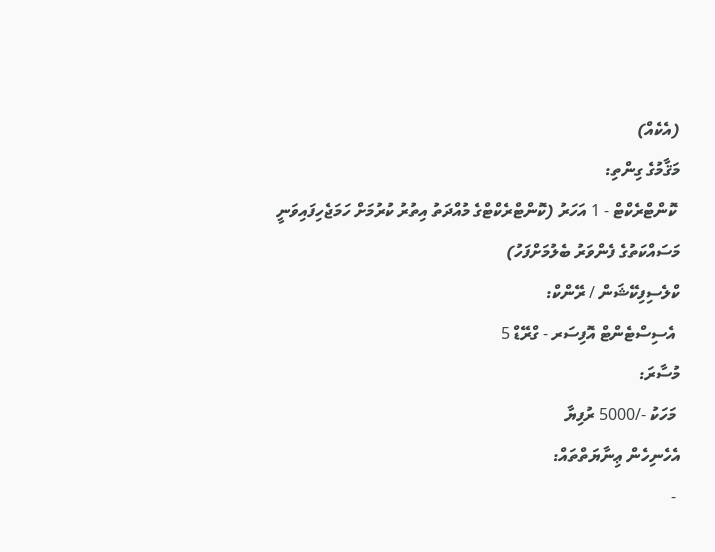(އެކެއް)
މަޤާމުގެ ގިންތި:
 ކޮންޓްރެކްޓް - 1 އަހަރު (ކޮންޓްރެކްޓްގެ މުއްދަތު އިތުރު ކުރުމަށް ހަމަޖެހިފައިވަނީ މަސައްކަތުގެ ފެންވަރު ބެލުމަށްފަހު)
ކްލެސިފިކޭޝަން / ރޭންކް:
 އެސިސްޓެންޓް އޮފިސަރ - ގްރޭޑް 5
މުސާރަ:
 މަހަކު -/5000 ރުފިޔާ
އެހެނިހެން ޢިނާޔަތްތައް:
 -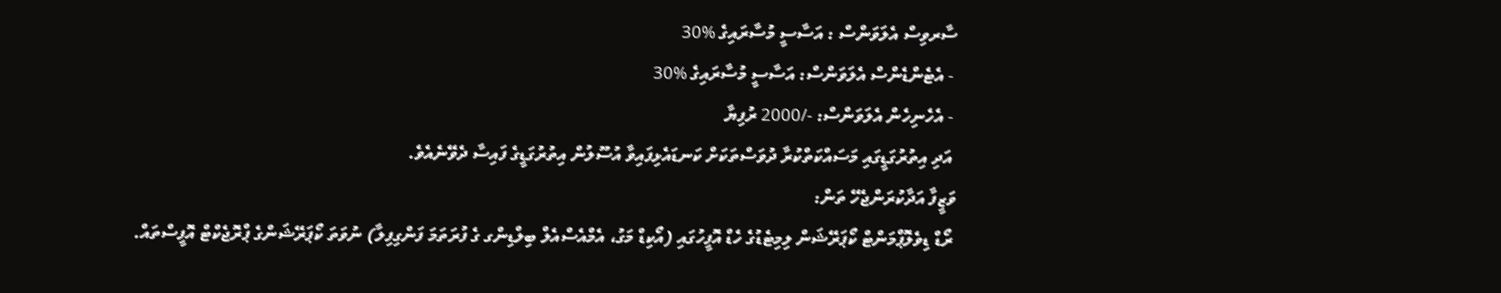ސާރވިސް އެލަވަންސް : އަސާސީ މުސާރައިގެ %30
 - އެޓެންޑެންސް އެލަވަންސް: އަސާސީ މުސާރައިގެ %30
 - އެހެނިހެން އެލަވަންސް: -/2000 ރުފިޔާ
 އަދި އިތުރުގަޑީގައި މަސައްކަތްކުރާ ދުވަސްތަކަށް ކަނޑައެޅިފައިވާ އުސޫލުން އިތުރުގަޑީގެ ފައިސާ ދެވޭނެއެވެ.
ވަޒީފާ އަދާކުރަންޖެހޭ ތަން:
 ރޯޑް ޑިވެލޮޕްމަންޓް ކޯޕަރޭޝަން ލިމިޓެޑުގެ ހެޑް އޮފީހުގައި (އޯކިޑް މަގު، އެމްއެސްއެލް ބިލްޑިންގ ގެ ފުރަތަމަ ފަންގިފިލާ) ނުވަތަ ކޯޕަރޭޝަންގެ ޕްރޮޖެކްޓް އޮފީސްތައް.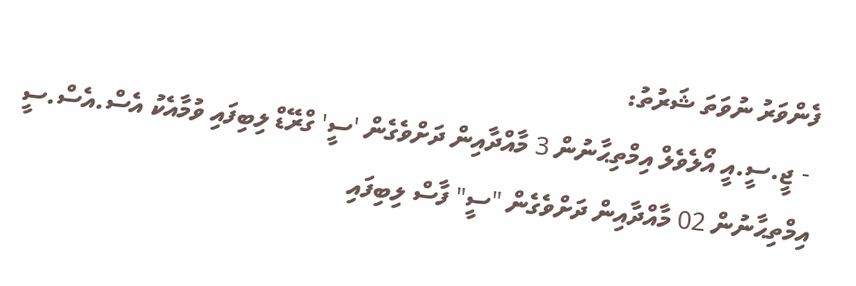ފެންވަރު ނުވަތަ ޝަރުތު:
 - ޖީ.ސީ.އީ އޯލެވެލް އިމްތިޙާނުން 3 މާއްދާއިން ދަށްވެގެން 'ސީ' ގްރޭޑް ލިބިފައި ވުމާއެކު އެސް.އެސް.ސީ އިމްތިޙާނުން 02 މާއްދާއިން ދަށްވެގެން "ސީ" ފާސް ލިބިފައި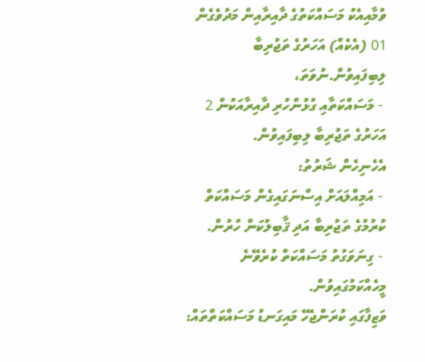ވުމާއިއެކު މަސައްކަތުގެ ދާއިރާއިން މަދުވެގެން 01 (އެކެއް) އަހަރުގެ ތަޖުރިބާ ލިބިފައިވުން.ނުވަތަ،
 - މަސައްކަތާއި ގުޅުންހުރި ދާއިރާއަކުން 2 އަހަރުގެ ތަޖުރިބާ ލިބިފައިވުން.
އެހެނިހެން ޝަރުތު:
 - އަމިއްލައަށް އިސްނަގައިގެން މަސައްކަތް ކުރުމުގެ ތަޖުރިބާ އަދި ޤާބިލުކަން ހުރުން.
 - ގިނަވަގުތު މަސައްކަތް ކުރެވޭނެ މީހެއްކަމުގައިވުން.
ވަޒިފާގައި ކުރަންޖެހޭ މައިގަނޑު މަސައްކަތްތައް: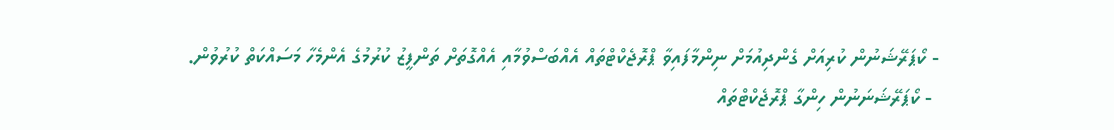- ކޯޕަރޭޝަނުން ކުރިއަށް ގެންދިއުމަށް ނިންމާފައިވާ ޕްރޮޖެކްޓްތައް އެއްބަސްވުމާއި އެއްގޮތަށް ތަންފީޒު ކުރުމުގެ އެންމެހާ މަސައްކަތް ކުރުވުން.
 - ކޯޕަރޭޝަނަނުން ހިންގާ ޕްރޮޖެކްޓްތައް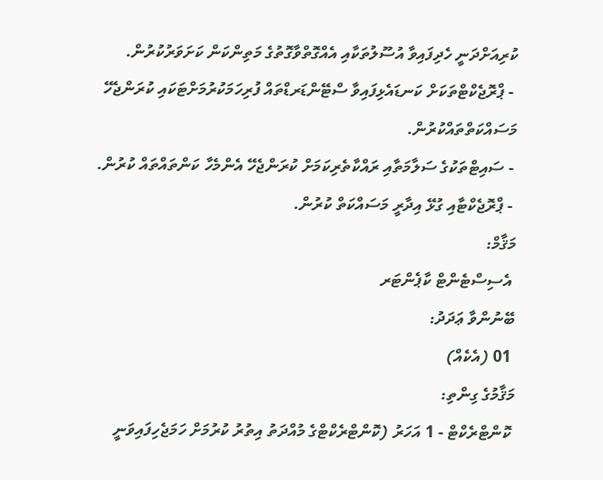ކުރިއަށްދަނީ ހެދިފައިވާ އުސޫލުތަކާއި އެއްގޮތްވާގޮތުގެ މަތިންކަން ކަށަވަރުކުރުން.
 - ޕްރޮޖެކްޓްތަކަށް ކަނޑައެޅިފައިވާ ސްޓޭންޑަރޑްތައް ފުރިހަމަކުރުމަށްޓަކައި ކުރަންޖެހޭ މަސައްކަތްތައްކުރުން.
 - ސައިޓްތަކުގެ ސަލާމަތާއި ރައްކާތެރިކަމަށް ކުރަންޖެހޭ އެންމެހާ ކަންތައްތައް ކުރުން.
 - ޕްރޮޖެކްޓާއި ގުޅޭ އިދާރީ މަސައްކަތް ކުރުން.
މަޤާމް:
 އެސިސްޓެންޓް ކާޕެންޓަރ
ބޭނުންވާ ޢަދަދު:
 01 (އެކެއް)
މަޤާމުގެ ގިންތި:
 ކޮންޓްރެކްޓް - 1 އަހަރު (ކޮންޓްރެކްޓްގެ މުއްދަތު އިތުރު ކުރުމަށް ހަމަޖެހިފައިވަނީ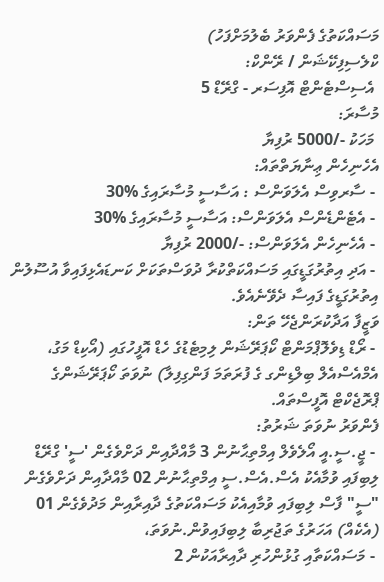މަސައްކަތުގެ ފެންވަރު ބެލުމަށްފަހު)
ކްލެސިފިކޭޝަން / ރޭންކް:
 އެސިސްޓެންޓް އޮފިސަރ - ގްރޭޑް 5
މުސާރަ:
 މަހަކު -/5000 ރުފިޔާ
އެހެނިހެން ޢިނާޔަތްތައް:
 - ސާރވިސް އެލަވަންސް : އަސާސީ މުސާރައިގެ %30
 - އެޓެންޑެންސް އެލަވަންސް: އަސާސީ މުސާރައިގެ %30
 - އެހެނިހެން އެލަވަންސް: -/2000 ރުފިޔާ
 - އަދި އިތުރުގަޑީގައި މަސައްކަތްކުރާ ދުވަސްތަކަށް ކަނޑައެޅިފައިވާ އުސޫލުން އިތުރުގަޑީގެ ފައިސާ ދެވޭނެއެވެ.
ވަޒީފާ އަދާކުރަންޖެހޭ ތަން:
 - ރޯޑް ޑިވެލޮޕްމަންޓް ކޯޕަރޭޝަން ލިމިޓެޑުގެ ހެޑް އޮފީހުގައި (އޯކިޑް މަގު، އެމްއެސްއެލް ބިލްޑިންގ ގެ ފުރަތަމަ ފަންގިފިލާ) ނުވަތަ ކޯޕަރޭޝަންގެ ޕްރޮޖެކްޓް އޮފީސްތައް.
ފެންވަރު ނުވަތަ ޝަރުތު:
 - ޖީ.ސީ.އީ އޯލެވެލް އިމްތިޙާނުން 3 މާއްދާއިން ދަށްވެގެން 'ސީ' ގްރޭޑް ލިބިފައި ވުމާއެކު އެސް.އެސް.ސީ އިމްތިޙާނުން 02 މާއްދާއިން ދަށްވެގެން "ސީ" ފާސް ލިބިފައި ވުމާއިއެކު މަސައްކަތުގެ ދާއިރާއިން މަދުވެގެން 01 (އެކެއް) އަހަރުގެ ތަޖުރިބާ ލިބިފައިވުން.ނުވަތަ،
 - މަސައްކަތާއި ގުޅުންހުރި ދާއިރާއަކުން 2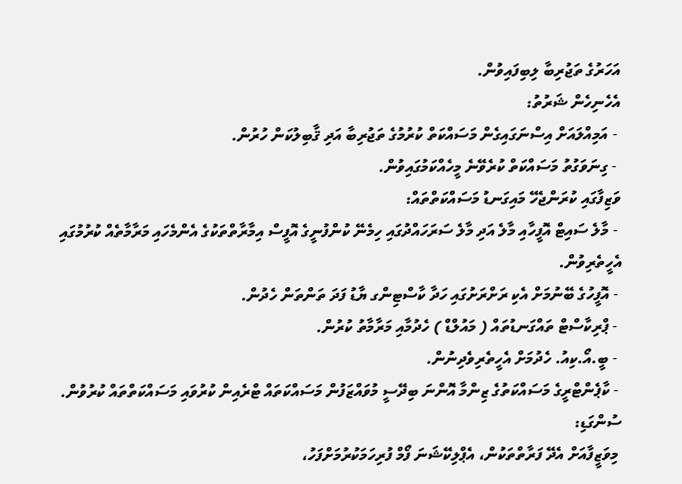އަހަރުގެ ތަޖުރިބާ ލިބިފައިވުން.
އެހެނިހެން ޝަރުތު:
 - އަމިއްލައަށް އިސްނަގައިގެން މަސައްކަތް ކުރުމުގެ ތަޖުރިބާ އަދި ޤާބިލުކަން ހުރުން.
 - ގިނަވަގުތު މަސައްކަތް ކުރެވޭނެ މީހެއްކަމުގައިވުން.
ވަޒިފާގައި ކުރަންޖެހޭ މައިގަނޑު މަސައްކަތްތައް:
 - މާލެ ސައިޓް އޮފީހާއި މާލެ އަދި މާލެ ސަރަހައްދުގައި ހިމެނޭ ކުންފުނީގެ އޮފީސް އިމާރާތްތަކުގެ އެންމެހައި މަރާމާތެއް ކުރުމުގައި އެހީތެރިވުން.
 - އޮފީހުގެ ބޭނުމަށް އެކި ރަށްރަށުގައި ހަދާ ކާސްޓިންގ ޔާޑު ފަދަ ތަންތަން ހެދުން.
 - ޕްރިކާސްޓް ތައްގަނޑުތައް ( މައުލްޑް ) ހެދުމާއި މަރާމާތު ކުރުން.
 - ބީ.އޯ.ކިއު. ހެދުމަށް އެހީތެރިވެދިނުން.
 - ކާޕެންޓްރީގެ މަސައްކަތުގެ ޒިންމާ އޮންނަ ބިދޭސީ މުވައްޒަފުން މަސައްކަތައް ޓްރެއިން ކުރުވައި މަސައްކަތްތައް ކުރުވުން.
ސުންގަޑި:
 މިވަޒީފާއަށް އެދޭ ފަރާތްތަކުން، އެޕްލިކޭޝަނަ ފޯމް ފުރިހަމަކުރުމަށްފަހު،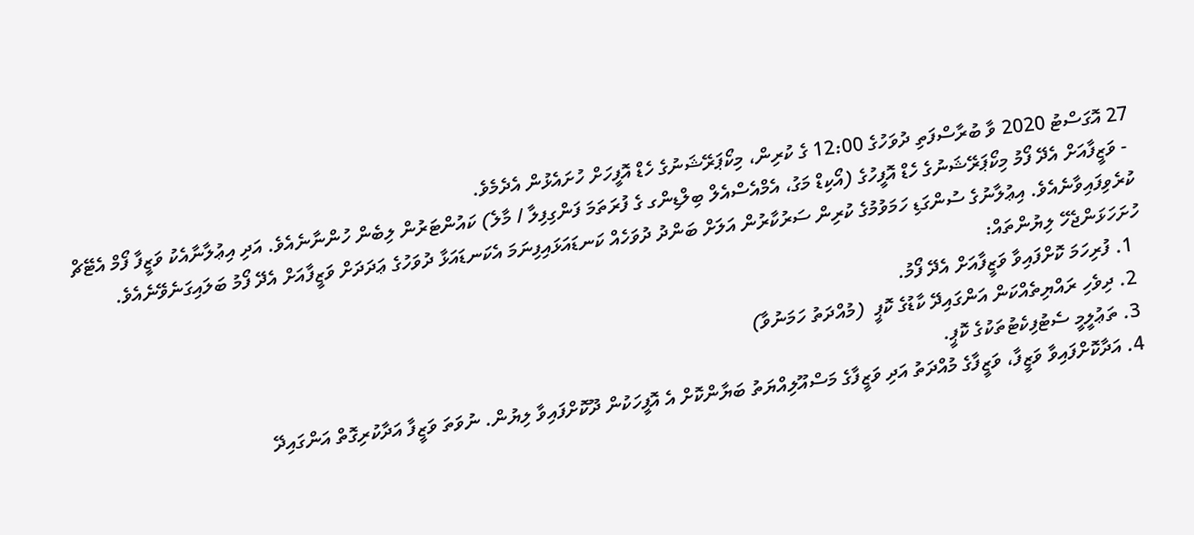27 އޮގަސްޓު 2020 ވާ ބުރާސްފަތި ދުވަހުގެ 12:00 ގެ ކުރިން، މިކޯޕަރޭޝަނުގެ ހެޑް އޮފީހަށް ހުށައެޅުން އެދެމެވެ.
 - ވަޒީފާއަށް އެދޭ ފޯމު މިކޯޕަރޭޝަނުގެ ހެޑް އޮފީހުގެ (އޯކިޑް މަގު، އެމްއެސްއެލް ބިލްޑިންގ ގެ ފުރަތަމަ ފަންގިފިލާ / މާލެ) ކައުންޓަރުން ލިބެން ހުންނާނެއެވެ. އަދި އިޢުލާނާއެކު ވަޒީފާ ފޯމް އެޓޭޗް ކުރެވިފައިވާނެއެވެ. އިޢުލާނުގެ ސުންގަޑި ހަމަވުމުގެ ކުރިން ސަރުކާރުން އަލަށް ބަންދު ދުވަހެއް ކަނޑައަޅައިފިނަމަ އެކަނޑައަޅާ ދުވަހުގެ ޢަދަދަށް ވަޒީފާއަށް އެދޭ ފޯމު ބަލައިގަނެވޭނެއެވެ.
ހުށަހަޅަންޖެހޭ ލިޔުންތައް:
  1. ފުރިހަމަ ކޮށްފައިވާ ވަޒީފާއަށް އެދޭ ފޯމު.
  2. ދިވެހި ރައްޔިތެއްކަން އަންގައިދޭ ކާޑުގެ ކޮޕީ  (މުއްދަތު ހަމަނުވާ)
  3. ތަޢުލީމީ ސެޓުފިކެޓުތަކުގެ ކޮޕީ.
  4. އަދާކޮށްފައިވާ ވަޒީފާ، ވަޒީފާގެ މުއްދަތު އަދި ވަޒީފާގެ މަސްއޫލިއްޔަތު ބަޔާންކޮށް އެ އޮފީހަކުން ދޫކޮށްފައިވާ ލިޔުން. ނުވަތަ ވަޒީފާ އަދާކުރިގޮތް އަންގައިދޭ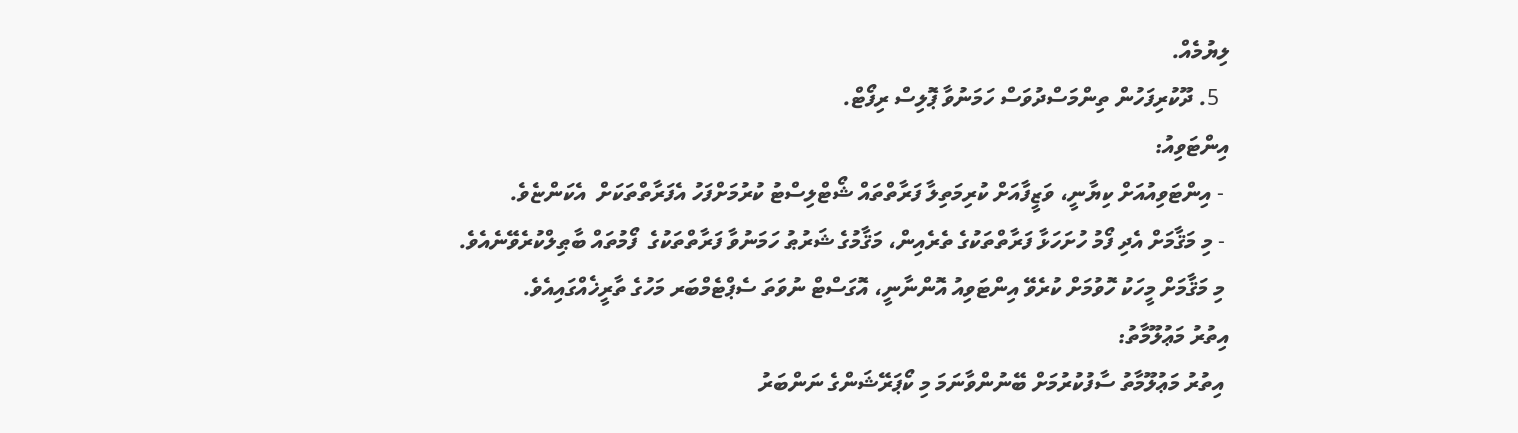ލިޔުމެއް.
  5. ދޫކުރިފަހުން ތިންމަސްދުވަސް ހަމަނުވާ ޕޮލިސް ރިފޯޓް.
އިންޓަވިއު:
 - އިންޓަވިއުއަށް ކިޔާނީ، ވަޒީފާއަށް ކުރިމަތިލާ ފަރާތްތައް ޝޯޓްލިސްޓު ކުރުމަށްފަހު އެފަރާތްތަކަށް  އެކަންޏެވެ.
 - މި މަޤާމަށް އެދި ފޯމު ހުށަހަޅާ ފަރާތްތަކުގެ ތެރެއިން، މަޤާމުގެ ޝަރުޠު ހަމަނުވާ ފަރާތްތަކުގެ  ފޯމުތައް ބާޠިލްކުރެވޭނެއެވެ.
 މި މަޤާމަށް މީހަކު ހޮވުމަށް ކުރެވޭ އިންޓަވިއު އޮންނާނީ، އޮގަސްޓް ނުވަތަ ސެޕްޓެމްބަރ މަހުގެ ތާރީޚެއްގައިއެވެ.
އިތުރު މަޢުލޫމާތު:
 އިތުރު މަޢުލޫމާތު ސާފުކުރުމަށް ބޭނުންވާނަމަ މި ކޯޕަރޭޝަންގެ ނަންބަރު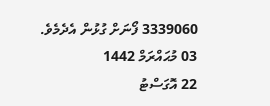3339060 ފޯނަށް ގުޅުން އެދެމެވެ.
03 މުޙައްރަމް 1442
22 އޮގަސްޓު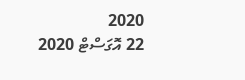2020
22 އޮގަސްޓް 2020